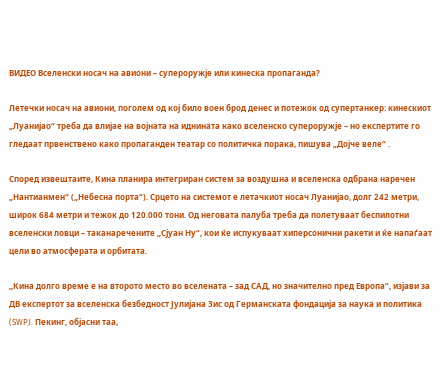ВИДЕО Вселенски носач на авиони – супероружје или кинеска пропаганда?

Летечки носач на авиони, поголем од кој било воен брод денес и потежок од супертанкер: кинескиот „Луанијао“ треба да влијае на војната на иднината како вселенско супероружје – но експертите го гледаат првенствено како пропаганден театар со политичка порака, пишува „Дојче веле“ .

Според извештаите, Кина планира интегриран систем за воздушна и вселенска одбрана наречен „Нантианмен“ („Небесна порта“). Срцето на системот е летачкиот носач Луанијао, долг 242 метри, широк 684 метри и тежок до 120.000 тони. Од неговата палуба треба да полетуваат беспилотни вселенски ловци – таканаречените „Сјуан Ну“, кои ќе испукуваат хиперсонични ракети и ќе напаѓаат цели во атмосферата и орбитата.

„Кина долго време е на второто место во вселената – зад САД, но значително пред Европа“, изјави за ДВ експертот за вселенска безбедност Јулијана Зис од Германската фондација за наука и политика (SWP). Пекинг, објасни таа,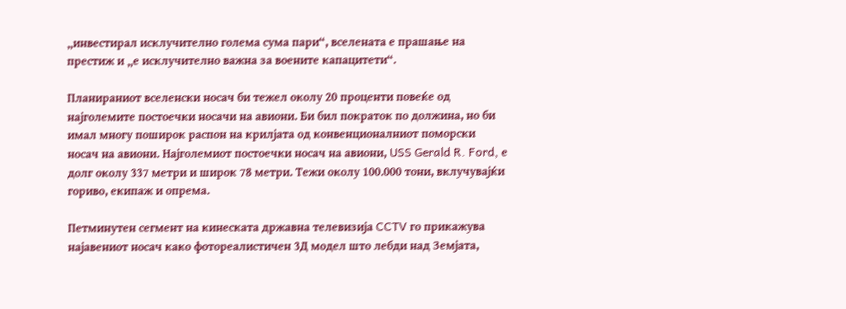„инвестирал исклучително голема сума пари“, вселената е прашање на престиж и „е исклучително важна за воените капацитети“.

Планираниот вселенски носач би тежел околу 20 проценти повеќе од најголемите постоечки носачи на авиони. Би бил пократок по должина, но би имал многу поширок распон на крилјата од конвенционалниот поморски носач на авиони. Најголемиот постоечки носач на авиони, USS Gerald R. Ford, е долг околу 337 метри и широк 78 метри. Тежи околу 100.000 тони, вклучувајќи гориво, екипаж и опрема.

Петминутен сегмент на кинеската државна телевизија CCTV го прикажува најавениот носач како фотореалистичен 3Д модел што лебди над Земјата,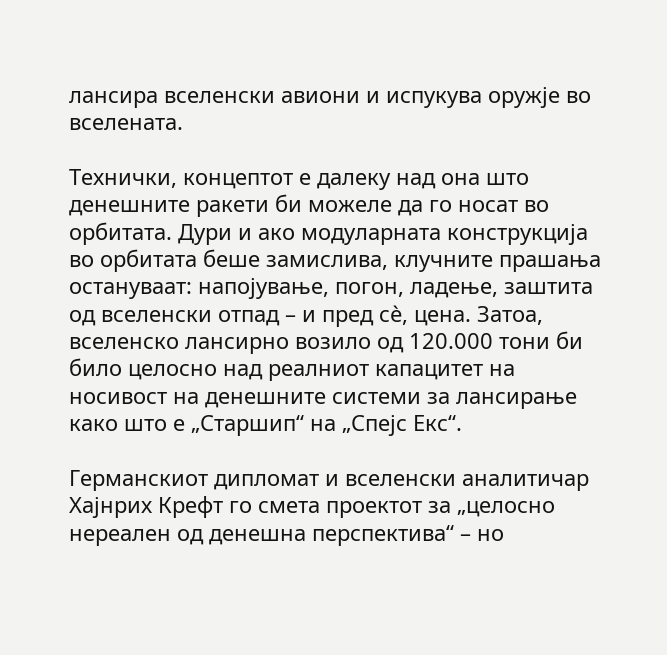лансира вселенски авиони и испукува оружје во вселената.

Технички, концептот е далеку над она што денешните ракети би можеле да го носат во орбитата. Дури и ако модуларната конструкција во орбитата беше замислива, клучните прашања остануваат: напојување, погон, ладење, заштита од вселенски отпад – и пред сè, цена. Затоа, вселенско лансирно возило од 120.000 тони би било целосно над реалниот капацитет на носивост на денешните системи за лансирање како што е „Старшип“ на „Спејс Екс“.

Германскиот дипломат и вселенски аналитичар Хајнрих Крефт го смета проектот за „целосно нереален од денешна перспектива“ – но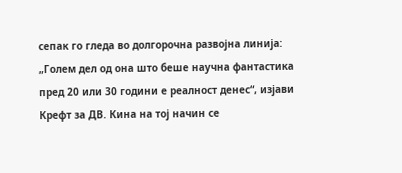сепак го гледа во долгорочна развојна линија: „Голем дел од она што беше научна фантастика пред 20 или 30 години е реалност денес“, изјави Крефт за ДВ. Кина на тој начин се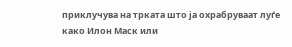приклучува на трката што ја охрабруваат луѓе како Илон Маск или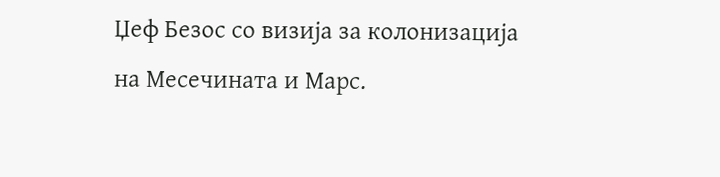Џеф Безос со визија за колонизација на Месечината и Марс.